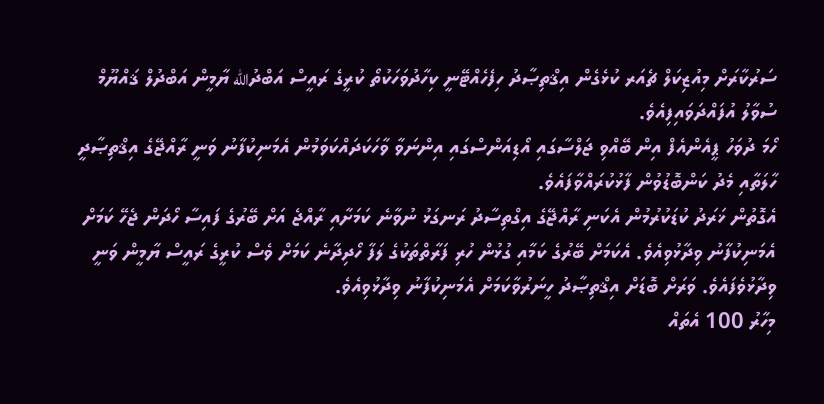ސަރުކާރަށް މިއުޒިކަލް ޗެއަރ ކުޅެގެން އިޤްތިޞާދު ހިފެހެއްޓޭނީ ކިހާދުވަހަކުތޯ ކުރީގެ ރައީސް އަބްދުالله ޔާމީން އަބްދުލް ޤައްޔޫމް ސުވާލު އުފައްދަވައިފިއެވެ.
ހޯމަ ދުވަހު ޕީއެންއެފް އިން ބޭއްވި ޖަލްސާގައި އޯޑިއަންސްގައި އިންނަވާ ވާހަކަދައްކަވަމުން އެމަނިކުފާނު ވަނީ ރާއްޖޭގެ އިޤްތިޞާދީ ހާލަތާއި މެދު ކަންބޮޑުވުން ފާޅުކުރައްވާފައެވެ.
އެގޮތުން ޚަރަދު ކުޑަކުރުމުން އެކަނި ރާއްޖޭގެ އިގްތިސާދު ރަނގަޅު ނުވާނެ ކަމަށާއި ރާއްޖެ އަށް ބޭރުގެ ފައިސާ ހޯދަން ޖެހޭ ކަމަށް އެމަނިކުފާނު ވިދާޅުވިއެވެ. އެކަމަށް ބޭރުގެ ކަމާއި ގުޅުން ހުރި ފަރާތްތަކުގެ ލަފާ ހޯދިދާނެ ކަމަށް ވެސް ކުރީގެ ރައީސް ޔާމީން ވަނީ ވިދާޅުވެފައެވެ. ވަރަށް ބޮޑަށް އިޤްތިޞާދު ހީނަރުވާކަމަށް އެމަނިކުފާނު ވިދާޅުވިއެވެ.
މިހާރު 100 އެތައް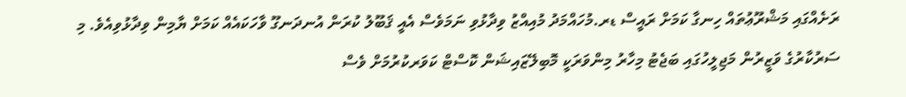ރަށެއްގައި މަޝްރޫޢުތައް ހިނގާ ކަމަށް ރައީސް ޑރ.މުހައްމަދު މުއިއްޒު ވިދާޅުވި ނަމަވެސް އެއީ ޤަބޫލު ކުރަން އުނދަނގޫ ވާހަކައެއް ކަމަށް ޔާމިން ވިދާޅުވިއެވެ. މި ސަރުކާރުގެ ވަޒީރުން މަޖިލީހުގައި ބަޖެޓު މިހާރު މިންވަރަކީ މޮބިލޭޒައިޝަން ކޮސްޓް ކަވަރކުރުމަށް ވެސް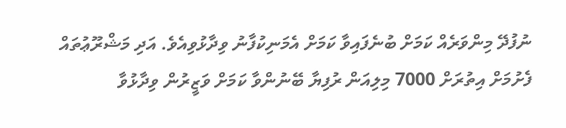ނުފުދޭ މިންވަރެއް ކަމަށް ބުނެފައިވާ ކަމަށް އެމަނިކުފާނު ވިދާޅުވިއެވެ. އަދި މަޝްރޫޢުތައް ފެށުމަށް އިތުރަށް 7000 މިލިއަން ރުފިޔާ ބޭނުންވާ ކަމަށް ވަޒީރުން ވިދާޅުވާ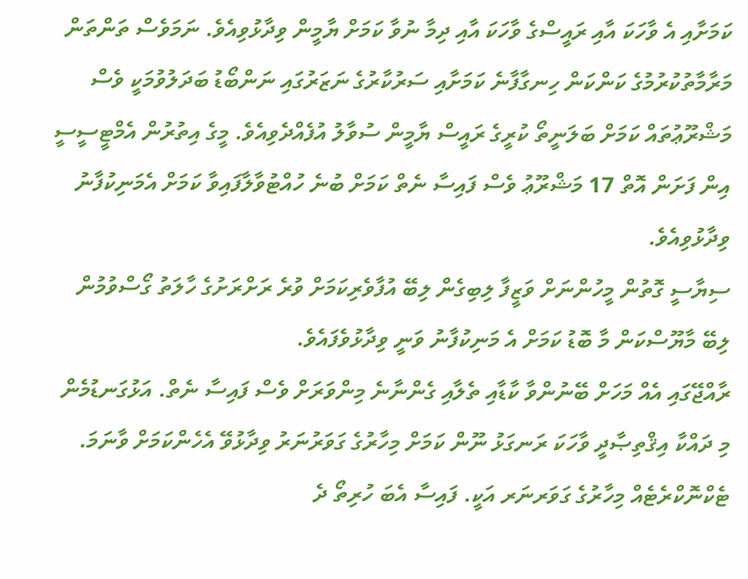ކަމަށާއި އެ ވާހަކަ އާއި ރައީސްގެ ވާހަކަ އާއި ދިމާ ނުވާ ކަމަށް ޔާމީން ވިދާޅުވިއެވެ. ނަމަވެސް ތަންތަން މަރާމާތުކުރުމުގެ ކަންކަން ހިނގާފާނެ ކަމަށާއި ސަރުކާރުގެ ނަޒަރުގައި ނަންބޯޑު ބަދަލުވުމަކީ ވެސް މަޝްރޫޢުތައް ކަމަށް ބަލަނީތޯ ކުރީގެ ރައީސް ޔާމީން ސުވާލު އުފެއްދެވިއެވެ. މީގެ އިތުރުން އެމްޓީސީސީ އިން ފަށަން އޮތް 17 މަޝްރޫޢު ވެސް ފައިސާ ނެތް ކަމަށް ބުނެ ހުއްޓުވާލާފައިވާ ކަމަށް އެމަނިކުފާނު ވިދާޅުވިއެވެ.
ސިޔާސީ ގޮތުން މީހުންނަށް ވަޒީފާ ލިބިގެން ލިބޭ އުފާވެރިކަމަށް ވުރެ ރަށްރަށުގެ ހާލަތު ގޯސްވުމުން ލިބޭ މާޔޫސްކަން މާ ބޮޑު ކަމަށް އެ މަނިކުފާނު ވަނީ ވިދާޅުވެފައެވެ.
ރާއްޖޭގައި އެއް މަހަށް ބޭނުންވާ ކާޑާއި ތެލާއި ގެންނާނެ މިންވަރަށް ވެސް ފައިސާ ނެތް. އަޅުގަނޑުމެން މި ދައްކާ އިޤްތިޞާދީ ވާހަކަ ރަނގަޅު ނޫން ކަމަށް މިހާރުގެ ގަވަރުނަރު ވިދާޅުވޭ އެހެންކަމަށް ވާނަމަ. ޓެކްނޮކްރެޓެއް މިހާރުގެ ގަވަރނަރ އަކީ. ފައިސާ އެބަ ހުރިތޯ ދެ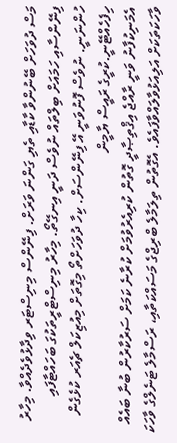މަސް ދުވަހަށް ބޭނުންވާ ކާޑާއި ތެޔި ގަންނަ ވަރަށް. ފިނޭންސް މިނިސްޓަރ ވިދާޅުވެދެއްވާ. މިހާރު ފިނޭންސާއި ހަމައަށް ބިލްތައް ނުވެސް ދަނީ އިނގޭތޯ. މިހާރު މިނިސްޓްރީތަކުގަ ބަހައްޓާފައި ހުންނަނީ. ނުވެސް ފޮނުވަނީ އޭ ފިނޭންސަށް. ކިހާ ދުވަހަށްތޯ މިގޮތަށް މިއުޒިކަލް ޗެއަރ ކުޅެގެން ހިފެހެއްޓޭނީ.ކުރީގެ ރައީސް ޔާމީން
އެމަނިކުފާނު ވަނީ ރާއްޖެ އިޤްތިޞާދީ ގޮތުން ކުރިއެރުވުމަށް ކުރާނެ ކަމަށް ސަރުކާރުން ބުނާ ބައެއް ވާހަކަތަކަށް އަލިއަޅުވާލައްވާފައެވެ. އެގޮތުން ތިލަމާލެ ބްރިޖްގެ މަސައްކަތާއި، ރަސްމާލެ ޓަނެލްގެ ވާހަކަ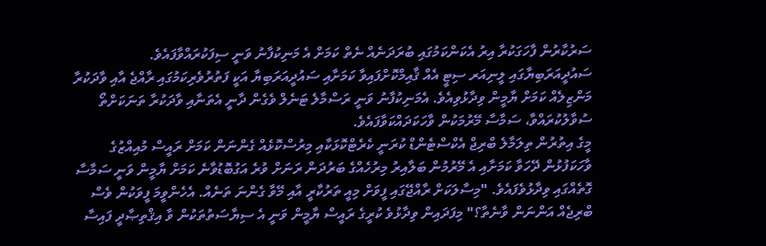ސަރުކާރުން ފާހަގަކުރާ އިރު އެކަންކަމުގައި ބުރަދަނެއް ނެތް ކަމަށް އެ މަނިކުފާނު ވަނީ ސިފަކުރައްވާފައެވެ.
ސައުދީއަރަބިޔާގައި ލީނިއަރ ސިޓީ އެއް ޤާއިމްކޮށްފައިވާ ކަމަށާއި ސައުދީއަރަބިޔާ އަކީ ފަތުރުވެރިކަމުގައި ރާއްޖެ އާއި ވާދަކުރާ މަންޒިލެއް ކަމަށް ޔާމީން ވިދާޅުވިއެވެ. އެމަނިކުފާނު ވަނީ ރަސްމާލެ ޓަނެލް ވެގެން ދާނީ އެތަނާއި ވާދަކުރާ ތަނަކަށްތޯ ސުވާލުކުރައްވާ، ސަމާސާ މޭރުމަކުން ވާހަކަދައްކަވާފައެވެ.
މީގެ އިތުރުން ތިލަމާލެ ބްރިޖް އެކްސްޓެންޑް ކުރަނީ ކެރެޓްކޮޅަކާއި މިރުސްކޮޅެއް ގެންނަން ކަމަށް ރައީސް މުއިއްޒުގެ ވާހަކަފުޅުން ދޭހަވާ ކަމަށާއި އެ މޭރުމުން ބަލާއިރު މިރުހެއްގެ ބަރުދަން ރަނަށް ވުރެ އަގުބޮޑުވާނެ ކަމަށް ޔާމީން ވަނީ ސަމާސާ ގޮތެއްގައި ވިދާޅުވެފައެވެ. "މިސާލަކަށް ރާއްޖޭގައި ފީވަށް މިއީ ތަރުކާރީ އާއި މޭވާ ގެންނަ ތަނެއް. އެހެންވީމަ ފީވަކުން ވެސް ބްރިޖެއް އަންނަން ވާނެތާ؟" މިފަދައިން ވިދާޅުވެ ކުރީގެ ރައީސް ޔާމީން ވަނީ އެ ސިޔާސަތުތަކުން ވާ އިޤްތިޞާދީ ފައިސާ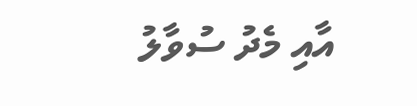އާއި މެދު ސުވާލު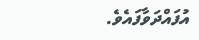އުފައްދަވާފައެވެ.